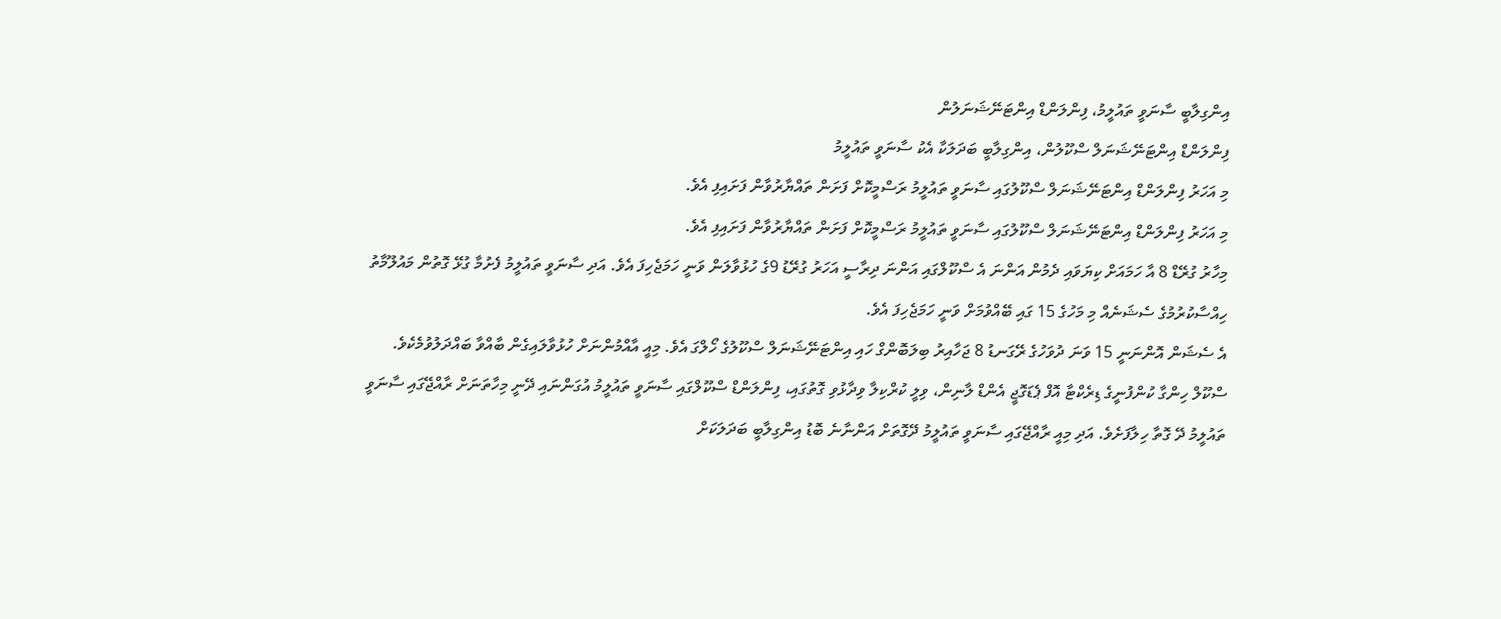އިންގިލާބީ ސާނަވީ ތައުލީމު، ފިންލަންޑް އިންޓަނޭޝަނަލުން
ފިންލަންޑް އިންޓަނޭޝަނަލް ސްކޫލުން، އިންގިލާބީ ބަދަލަކާ އެކު ސާނަވީ ތައުލީމު
މި އަހަރު ފިންލަންޑް އިންޓަނޭޝަނަލް ސްކޫލުގައި ސާނަވީ ތައުލީމު ރަސްމީކޮށް ފަށަން ތައްޔާރުވާން ފަށައިފި އެވެ.
މި އަހަރު ފިންލަންޑް އިންޓަނޭޝަނަލް ސްކޫލުގައި ސާނަވީ ތައުލީމު ރަސްމީކޮށް ފަށަން ތައްޔާރުވާން ފަށައިފި އެވެ.
މިހާރު ގުރޭޑް 8 އާ ހަމައަށް ކިޔަވައި ދެމުން އަންނަ އެ ސްކޫލްގައި އަންނަ ދިރާސީ އަހަރު ގުރޭޑު 9ގެ ހުޅުވާލަން ވަނީ ހަމަޖެހިފަ އެވެ. އަދި ސާނަވީ ތައުލީމު ފެށުމާ ގުޅޭ ގޮތުން މައުލޫމާތު ހިއްސާކުރުމުގެ ސެޝަނެއް މި މަހުގެ 15 ގައި ބޭއްވުމަށް ވަނީ ހަމަޖެހިފަ އެވެ.
އެ ސެޝަން އޮންނަނީ 15 ވަނަ ދުވަހުގެ ރޭގަނޑު 8 ޖަހާއިރު ބިލަބޮންގް ހައި އިންޓަނޭޝަނަލް ސްކޫލުގެ ހޯލްގަ އެވެ. މިއީ އާއްމުންނަށް ހުޅުވާލައިގެން ބާއްވާ ބައްދަލުވުމެކެވެ.
ސްކޫލް ހިންގާ ކުންފުނީގެ ޑިރެކްޓާ އޮފް ޕެޑަގޮޖީ އެންޑް ލާނިން، ވިލީ ކުރްކިލާ ވިދާޅުވި ގޮތުގައި، ފިންލަންޑް ސްކޫލްގައި ސާނަވީ ތައުލީމު އުގަންނައި ދޭނީ މިހާތަނަށް ރާއްޖޭގައި ސާނަވީ ތައުލީމު ދޭ ގޮތާ ހިލާފަށެވެ. އަދި މިއީ ރާއްޖޭގައި ސާނަވީ ތައުލީމު ދޭގޮތަށް އަންނާނެ ބޮޑު އިންގިލާބީ ބަދަލަކަށް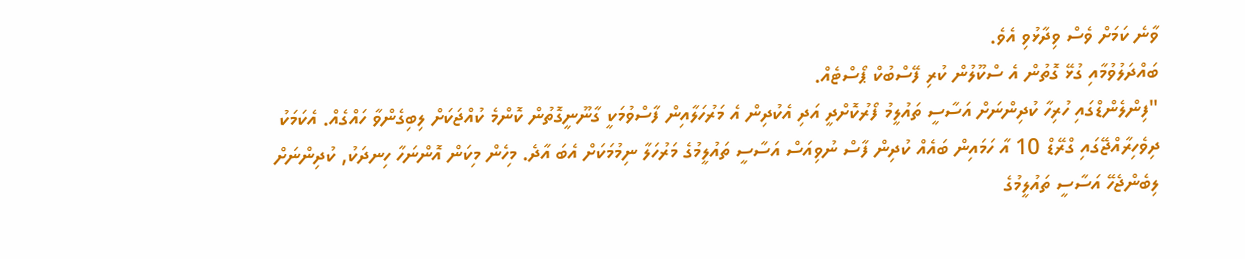ވާނެ ކަމަށް ވެސް ވިދާޅުވި އެވެ.
ބައްދަލުވުމާއި ގުޅޭ ގޮތުން އެ ސްކޫލުން ކުރި ފޭސްބުކް ޕޯސްޓެއް.
"ފިންލެންޑްގައި ހުރިހާ ކުދިންނަށް އަސާސީ ތައުލީމު ފޯރުކޮށްދީ އަދި އެކުދިން އެ މަރުހަލާއިން ފާސްވުމަކީ ގާނޫނީގޮތުން ކޮންމެ ކުއްޖަކަށް ލިބިގެންވާ ހައްގެއް. އެކަމަކު ދިވެހިރާއްޖޭގައި ގްރޭޑް 10 އާ ހަމައިން ބައެއް ކުދިން ފާސް ނުވިއަސް އަސާސީ ތައުލީމުގެ މަރުހަލާ ނިމުމަކަށް އެބަ އާދެ. މިހެން މިކަން އޮންނަހާ ހިނދަކު, ކުދިންނަށް ލިބެންޖެހޭ އަސާސީ ތައުލީމުގެ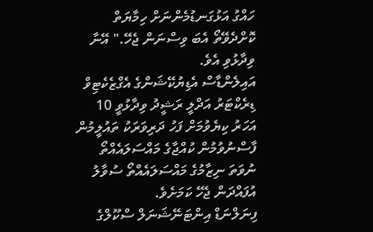ހައްގު އަޅުގަނޑުމެންނަށް ހިމާޔަތް ކޮށްދެވޭތޯ އެބަ ވިސްނަން ޖެހޭ." އޭނާ ވިދާޅުވި އެވެ.
އައިލެންޑާސް އެޑިޔުކޭޝަންގެ އެގްޒެކެޓިވް ޑިރެކްޓަރު އަދްލީ ރަޝީދު ވިދާޅުވީ 10 އަހަރު ކިޔެވުމަށް ފަހު ދަރިވަރަކު ތައުލީމުން ފާސްނުވުމުން ކުއްޖާގެ މައްސަލައެއްތޯ ނުވަތަ ނިޒާމުގެ މައްސަލައެއްތޯ ސުވާލު އުފައްދަން ޖެހޭ ކަމަށެވެ.
ފިނަލްނަޑް އިންޓަނޭޝަނަލް ސްކޫލްގެ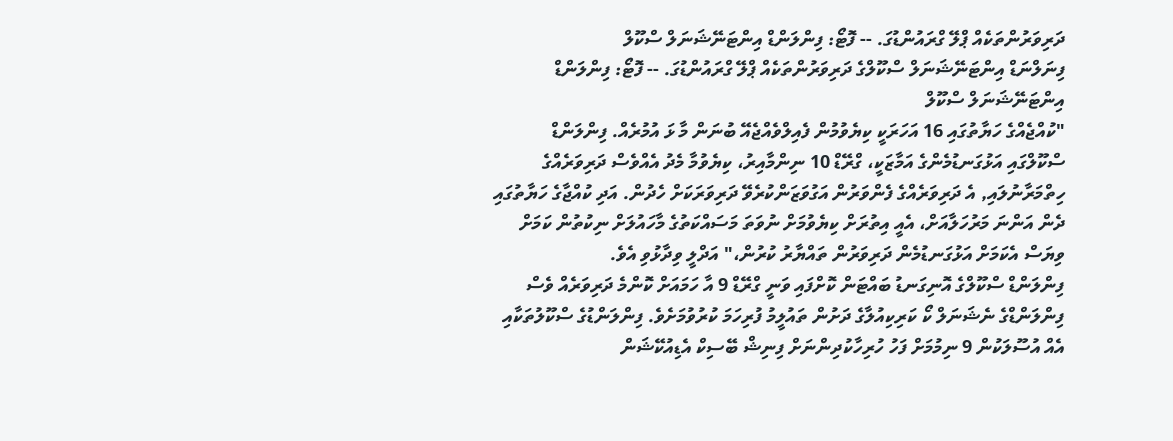ދަރިވަރުންތަކެއް ޕްލޭ ގްރައުންޑުގަ. -- ފޮޓޯ: ފިންލަންޑް އިންޓަނޭޝަނަލް ސްކޫލް
ފިނަލްނަޑް އިންޓަނޭޝަނަލް ސްކޫލްގެ ދަރިވަރުންތަކެއް ޕްލޭ ގްރައުންޑުގަ. -- ފޮޓޯ: ފިންލަންޑް އިންޓަނޭޝަނަލް ސްކޫލް
"ކުއްޖެއްގެ ހަޔާތުގައި 16 އަހަރަކީ ކިޔެވުމުން ފެއިލްވެއްޖެއޭ ބުނަން މާ ޅަ އުމުރެއް. ފިންލަންޑް ސްކޫލްގައި އަޅުގަނޑުމެންގެ އަމާޒަކީ، ގްރޭޑް 10 ނިންމާއިރު، ކިޔެވުމާ މެދު އެއްވެސް ދަރިވަރެއްގެ ހިތްމަރާނުލައި, އެ ދަރިވަރެއްގެ ފެންވަރުން އަގުވަޒަންކުރެވޭ ދަރިވަރަކަށް ހެދުން. އަދި ކުއްޖާގެ ހަޔާތުގައި ދެން އަންނަ މަރުހަލާއަށް، އެއީ އިތުރަށް ކިޔެވުމަށް ނުވަތަ މަސައްކަތުގެ މާހައުލަށް ނިކުތުން ކަމަށް ވިޔަސް އެކަމަށް އަޅުގަނޑުމެން ދަރިވަރުން ތައްޔާރު ކުރުން،" އަދްލީ ވިދާޅުވި އެވެ.
ފިންލަންޑް ސްކޫލްގެ އޮނިގަނޑު ބައްޓަން ކޮށްފައި ވަނީ ގްރޭޑް 9 އާ ހަމައަށް ކޮންމެ ދަރިވަރެއް ވެސް ފިންލަންޑްގެ ނެޝަނަލް ކޯ ކަރިކިއުލާގެ ދަށުން ތައުލީމު ފުރިހަމަ ކުރުވުމަށެވެ. ފިންލަންޑުގެ ސްކޫލުތަކާއި އެއް އުސޫލަކުން 9 ނިމުމަށް ފަހު ހުރިހާކުދިންނަށް ފިނިޝް ބޭސިކް އެޑިއުކޭޝަން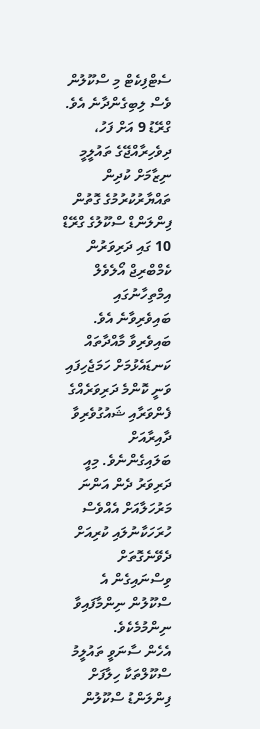ސެޓްފިކެޓް މި ސްކޫލުން ވެސް ލިބިގެންދާނެ އެވެ.
ގްރޭޑު 9 އަށް ފަހު، ދިވެހިރާއްޖޭގެ ތައުލީމީ ނިޒާމަށް ކުދިން ތައްޔާރުކުރުމުގެ ގޮތުން ފިންލަންޑް ސްކޫލުގެ ގްރޭޑް 10 ގައި ދަރިވަރުން ކެމްބްރިޖް އޯލެވެލް އިމްތިހާނުގައި ބައިވެރިވާނެ އެވެ. ބައިވެރިވާ މާއްދާތައް ކަނޑައެޅުމަށް ހަމަޖެހިފައި ވަނީ ކޮންމެ ދަރިވަރެއްގެ ފެންވަރާއި ޝައުގުވެރިވާ ދާއިރާއަށް ބަލައިގެންނެވެ. މިއީ ދަރިވަރު ދެން އަންނަ މަރުހަލާއަށް އެއްވެސް ހުރަހަކާނުލައި ކުރިއަށް ދެވޭނެގޮތަށް ވިސްނައިގެން އެ ސްކޫލުން ނިންމާފައިވާ ނިންމުމެކެވެ.
އެހެން ސާނަވީ ތައުލީމު ސްކޫލްތަކާ ހިލާފަށް ފިންލަންޑު ސްކޫލުން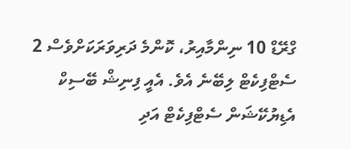ގްރޭޑް 10 ނިންމާއިރު، ކޮންމެ ދަރިވަރަކަށްވެސް 2 ސެޓްފިކެޓް ލިބޭނެ އެވެ. އެއީ ފިނިޝް ބޭސިކް އެޑިޔުކޭޝަން ސެޓްފިކެޓް އަދި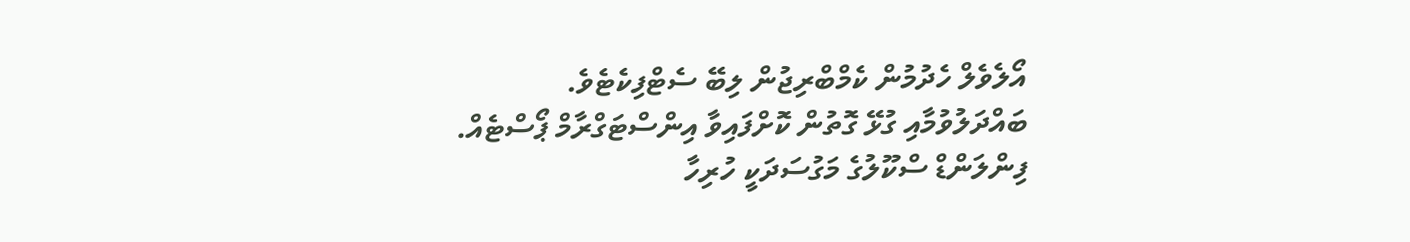އޯލެވެލް ހެދުމުން ކެމްބްރިޖުން ލިބޭ ސެޓްފިކެޓެވެ.
ބައްދަލުވުމާއި ގުޅޭ ގޮތުން ކޮށްފައިވާ އިންސްޓަގްރާމް ޕޯސްޓެއް.
ފިންލަންޑް ސްކޫލުގެ މަގުސަދަކީ ހުރިހާ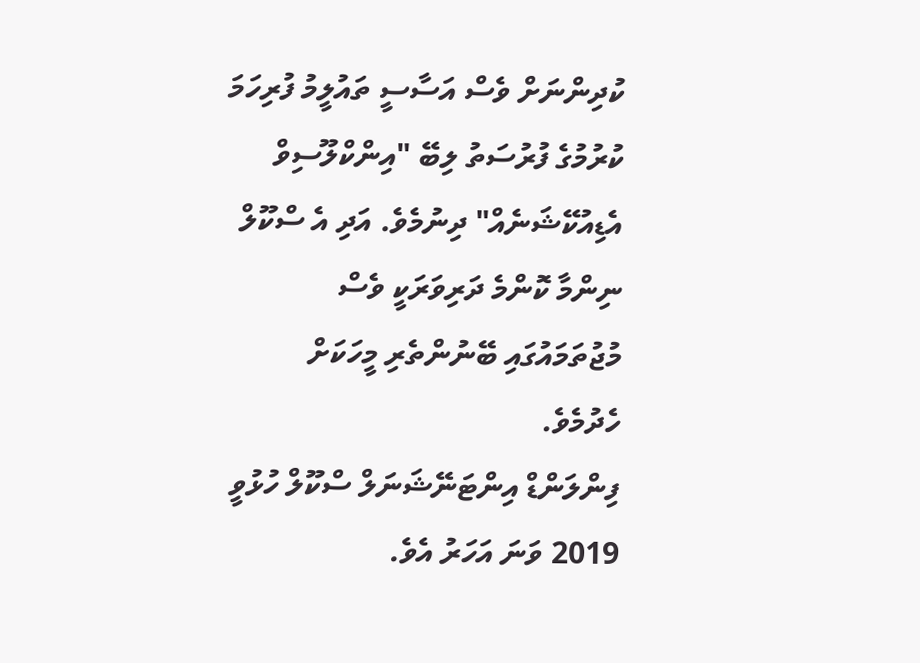ކުދިންނަށް ވެސް އަސާސީ ތައުލީމު ފުރިހަމަ ކުރުމުގެ ފުރުސަތު ލިބޭ "އިންކްލޫސިވް އެޑިއުކޭޝަނެއް" ދިނުމެވެ. އަދި އެ ސްކޫލް ނިންމާ ކޮންމެ ދަރިވަރަކީ ވެސް މުޖުތަމައުގައި ބޭނުންތެރި މީހަކަށް ހެދުމެވެ.
ފިންލަންޑް އިންޓަނޭޝަނަލް ސްކޫލް ހުޅުވީ 2019 ވަނަ އަހަރު އެވެ.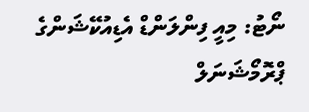ނޯޓު: މިއީ ފިންލަންޑް އެޑިއުކޭޝަންގެ ޕްރޮމޯޝަނަލް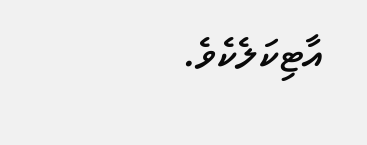އާޓިކަލެކެވެ.